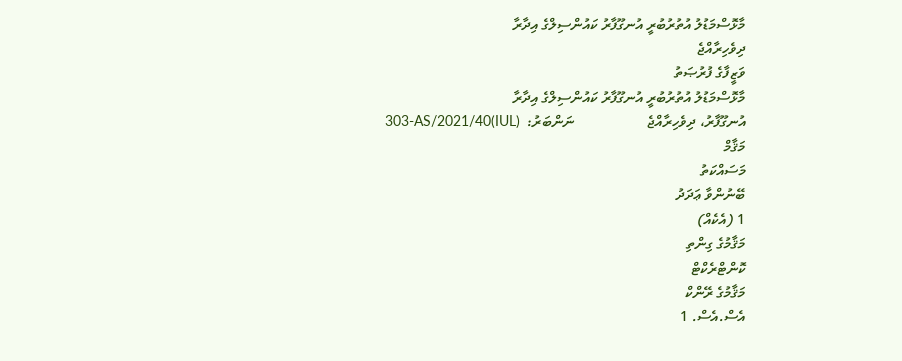މާޅޮސްމަޑުލު އުތުރުބުރީ އުނގޫފާރު ކައުންސިލްގެ އިދާރާ
ދިވެހިރާއްޖެ
ވަޒީފާގެ ފުރުޞަތު
މާޅޮސްމަޑުލު އުތުރުބުރީ އުނގޫފާރު ކައުންސިލްގެ އިދާރާ
އުނގޫފާރު، ދިވެހިރާއްޖެ                    ނަންބަރު:  (IUL)303-AS/2021/40
މަޤާމް
މަސައްކަތު
ބޭނުންވާ ޢަދަދު
1 (އެކެއް)
މަޤާމުގެ ގިންތި
ކޮންޓްރެކްޓް
މަޤާމުގެ ރޭންކް
އެސް.އެސް. 1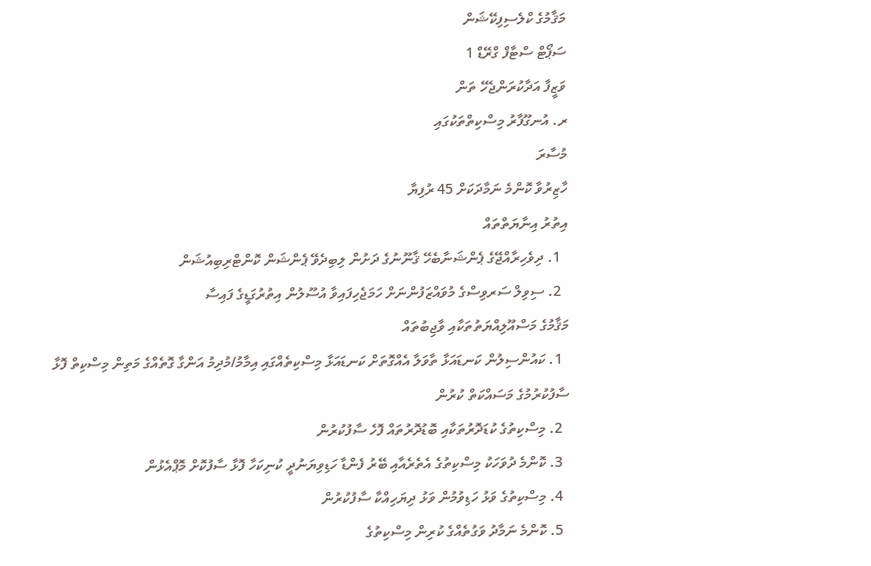މަޤާމުގެ ކްލެސިފިކޭޝަން
ސަޕޯޓް ސްޓާފް ގްރޭޑް 1
ވަޒީފާ އަދާކުރަންޖެހޭ ތަން
ރ. އުނގޫފާރު މިސްކިތްތަކުގައި
މުސާރަ
ހާޒިރުވާ ކޮންމެ ނަމާދަކަށް 45 ރުފިޔާ
އިތުރު އިނާޔަތްތައް
  1. ދިވެހިރާއްޖޭގެ ޕެންޝަނާބެހޭ ޤާނޫނުގެ ދަށުން ލިބިދެވޭ ޕެންޝަން ކޮންޓްރިބިއުޝަން
  2. ސިވިލް ސަރވިސްގެ މުވައްޒަފުންނަށް ހަމަޖެހިފައިވާ އުސޫލުން އިތުރުގަޑީގެ ފައިސާ
މަޤާމުގެ މަސްއޫލިއްޔަތުތަކާއި ވާޖިބުތައް
  1. ކައުންސިލުން ކަނޑައަޅާ ތާވަލާ އެއްގޮތަށް ކަނޑައަޅާ މިސްކިތެއްގައި އިމާމު/މުދިމު އަންގާ ގޮތެއްގެ މަތިން މިސްކިތް ފޮޅާ ސާފުކުރުމުގެ މަސައްކަތް ކުރުން
  2. މިސްކިތުގެ ކުޑަދޮރުތަކާއި ބޮޑުދޮރުތައް ފޮހެ ސާފުކުރުން
  3. ކޮންމެ ދުވަހަކު މިސްކިތުގެ އެތެރެއާއި ބޭރު ފެންޑާ ހަޑިވިޔަނުދީ ކުނިކަހާ ފޮޅާ ސާފުކޮށް މޮޕްއެޅުން
  4. މިސްކިތުގެ ވަޅު ހަޑިވުމުން ވަޅު ދިޔަހިއްކާ ސާފުކުރުން
  5. ކޮންމެ ނަމާދު ވަގުތެއްގެ ކުރިން މިސްކިތުގެ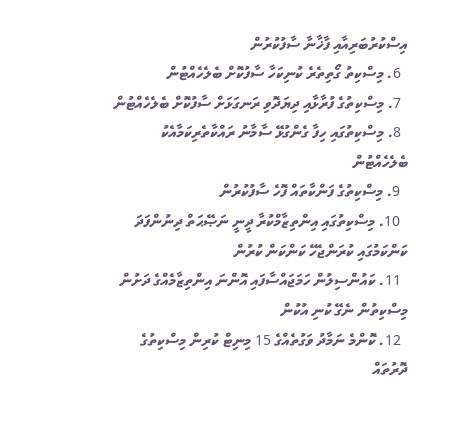އިސްކުރުބަރިއާއި ފާޚާނާ ސާފުކުރުން
  6. މިސްކިތު ގޯތިތެރެ ކުނިކަހާ ސާފުކޮށް ބެލެހެއްޓުން
  7. މިސްކިތުގެ ފުރާޅާއި ދިޔަދޮވި ރަނގަޅަށް ސާފުކޮށް ބެލެހެއްޓުން
  8. މިސްކިތުގައި ހިފާ ގެންގުޅޭ ސާމާނު ރައްކާތެރިކަމާއެކު ބެލެހެއްޓުން
  9. މިސްކިތުގެ ފަންކާތައް ފޮހެ ސާފުކުރުން
  10. މިސްކިތުގައި އިންތިޒާމްކުރާ ދީނީ ނަޞޭޙަތް ދިނުންފަދަ ކަންކަމުގައި ކުރަންޖެހޭ ކަންކަން ކުރުން
  11. ކައުންސިލުން ހަމަޖައްސާފައި އޮންނަ އިންތިޒާމެއްގެ ދަށުން މިސްކިތުން ނެގޭ ކުނި އުކުން
  12. ކޮންމެ ނަމާދު ވަގުތެއްގެ 15 މިނިޓް ކުރިން މިސްކިތުގެ ދޮރުތައް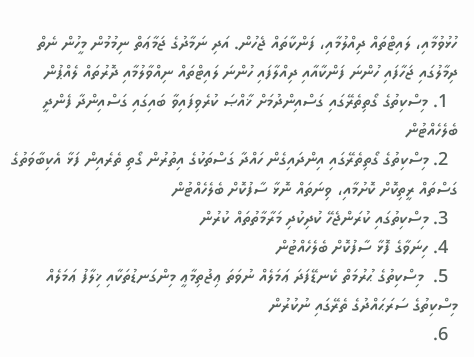ހުޅުވުމާއި، ލައިޓްތައް ދިއްލުމާއި، ފަންކާތައް ޖެހުން. އަދި ނަމާދުގެ ޖަމާޢަތް ނިމުމުން މީހުން ނެތް ދިމާލުގައި ޖަހާފައި ހުންނަ ފަންކާއާއި ދިއްލާފައި ހުންނަ ލައިޓްތައް ނިއްވާލުމާއި ދޮރުތައް ލެއްޕުން
  1. މިސްކިތުގެ ގޯތިތެރޭގައި ގަސްއިންދުމަށް ޚާއްޞަ ކުރެވިފައިވާ ބައިގައި ގަސްއިންދާ ފެންދީ ބެލެހެއްޓުން
  2. މިސްކިތުގެ ގޯތިތެރޭގައި އިންދައިގެން ހައްދާ ގަސްތަކުގެ އިތުރުން ގޯތި ތެރެއިން ފަޅާ އެކިބާވަތުގެ ގަސްތައް ރީތިކޮށް ކޮށުމާއި، ވިނަތައް ނޮޅާ ސާފުކޮށް ބެލެހެއްޓުން
  3. މިސްކިތުގައި ކުރަންޖެހޭ ކުދިކުދި މަރާމާތުތައް ކުރުން
  4. ހިނަވާގެ ފޮޅާ ސާފުކޮށް ބެލެހެއްޓުން
  5.  މިސްކިތުގެ ޙުރުމަތް ކެނޑޭފަދަ ޢަމަލެއް ނުވަތަ ޢިޖުތިމާޢީ މިންގަނޑުތަކާއި ޚިލާފު ޢަމަލެއް މިސްކިތުގެ ސަރަޙައްދުގެ ތެރޭގައި ނުކުރުން
  6.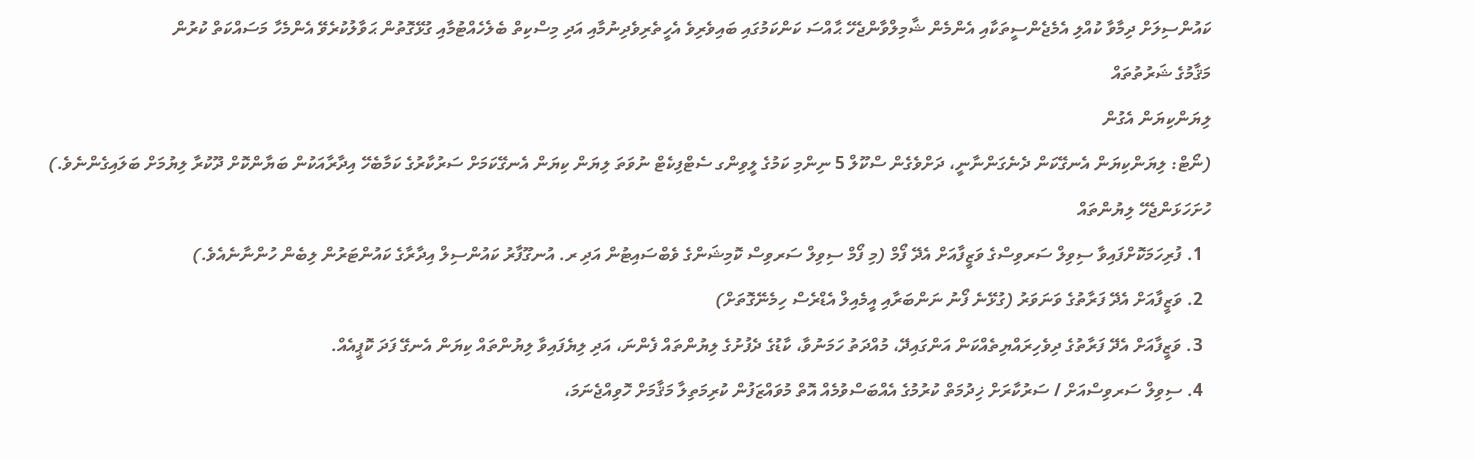ކައުންސިލަށް ދިމާވާ ކުއްލި އެމެޖެންސީތަކާއި އެންމެން ޝާމިލްވާންޖެހޭ ޙާއްސަ ކަންކަމުގައި ބައިވެރިވެ އެހީތެރިވެދިނުމާއި އަދި މިސްކިތް ބެލެހެއްޓުމާއި ގުޅޭގޮތުން ޙަވާލުކުރެވޭ އެންމެހާ މަސައްކަތް ކުރުން
މަޤާމުގެ ޝަރުތުތައް
ލިޔަންކިޔަން އެގުން
(ނޯޓް: ލިޔަންކިޔަން އެނގޭކަން ދެނެގަންނާނީ، ދަށްވެގެން ސްކޫލް 5 ނިންމި ކަމުގެ ލީވިންގ ސެޓްފިކެޓް ނުވަތަ ލިޔަން ކިޔަން އެނގޭކަމަށް ސަރުކާރުގެ ކަމާބެހޭ އިދާރާއަކުން ބަޔާންކޮށް ދޫކުރާ ލިޔުމަށް ބަލައިގެންނެވެ.)
ހުށަހަޅަންޖެހޭ ލިޔުންތައް
  1. ފުރިހަމަކޮށްފައިވާ ސިވިލް ސަރވިސްގެ ވަޒީފާއަށް އެދޭ ފޯމް (މި ފޯމް ސިވިލް ސަރވިސް ކޮމިޝަންގެ ވެބްސައިޓުން އަދި ރ. އުނގޫފާރު ކައުންސިލް އިދާރާގެ ކައުންޓަރުން ލިބެން ހުންނާނެއެވެ.)
  2. ވަޒީފާއަށް އެދޭ ފަރާތުގެ ވަނަވަރު (ގުޅޭނެ ފޯނު ނަންބަރާއި އީމެއިލް އެޑްރެސް ހިމެނޭގޮތަށް)
  3. ވަޒީފާއަށް އެދޭ ފަރާތުގެ ދިވެހިރައްޔިތެއްކަން އަންގައިދޭ، މުއްދަތު ހަމަނުވާ، ކާޑުގެ ދެފުށުގެ ލިޔުންތައް ފެންނަ، އަދި ލިޔެފައިވާ ލިޔުންތައް ކިޔަން އެނގޭ ފަދަ ކޮޕީއެއް.
  4. ސިވިލް ސަރވިސްއަށް / ސަރުކާރަށް ޚިދުމަތް ކުރުމުގެ އެއްބަސްވުމެއް އޮތް މުވައްޒަފުން ކުރިމަތިލާ މަޤާމަށް ހޮވިއްޖެނަމަ،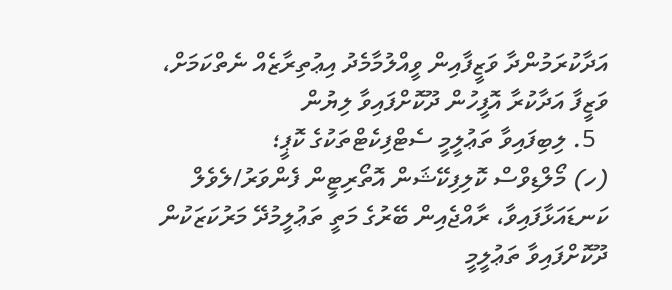އަދާކުރަމުންދާ ވަޒީފާއިން ވީއްލުމާމެދު އިޢުތިރާޒެއް ނެތްކަމަށް، ވަޒީފާ އަދާކުރާ އޮފީހުން ދޫކޮށްފައިވާ ލިޔުން
  5. ލިބިފައިވާ ތަޢުލީމީ ސެޓްފިކެޓްތަކުގެ ކޮޕީ؛
(ހ) މޯލްޑިވްސް ކޮލިފިކޭޝަން އޮތޯރިޓީން ފެންވަރު/ލެވެލް ކަނޑައަޅާފައިވާ، ރާއްޖެއިން ބޭރުގެ މަތީ ތަޢުލީމުދޭ މަރުކަޒަކުން ދޫކޮށްފައިވާ ތަޢުލީމީ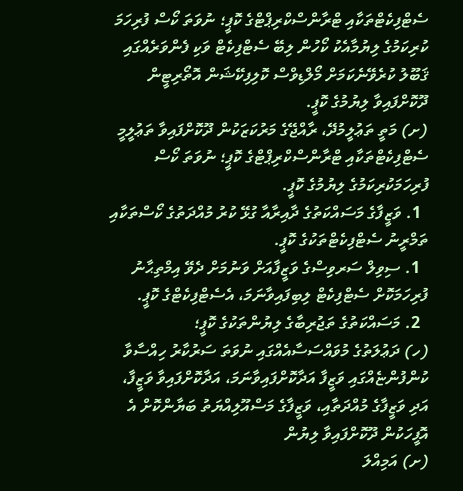ސެޓްފިކެޓްތަކާއި ޓްރާންސްކްރިޕްޓްގެ ކޮޕީ؛ ނުވަތަ ކޯސް ފުރިހަމަ ކުރިކަމުގެ ލިޔުމާއެކު ކޯހުން ލިބޭ ސެޓްފިކެޓް ވަކި ފެންވަރެއްގައި ޤަބޫލު ކުރެވޭނެކަމަށް މޯލްޑިވްސް ކޮލިފިކޭޝަން އޮތޯރިޓީން ދޫކޮށްފައިވާ ލިޔުމުގެ ކޮޕީ.
(ށ) މަތީ ތަޢުލީމުދޭ، ރާއްޖޭގެ މަރުކަޒަކުން ދޫކޮށްފައިވާ ތަޢުލީމީ ސެޓްފިކެޓްތަކާއި ޓްރާންސްކްރިޕްޓްގެ ކޮޕީ؛ ނުވަތަ ކޯސް ފުރިހަމަކުރިކަމުގެ ލިޔުމުގެ ކޮޕީ.
  1. ވަޒީފާގެ މަސައްކަތުގެ ދާއިރާއާ ގުޅޭ ކުރު މުއްދަތުގެ ކޯސްތަކާއި ތަމްރީނު ސެޓްފިކެޓްތަކުގެ ކޮޕީ.
  1. ސިވިލް ސަރވިސްގެ ވަޒީފާއަށް ވަނުމަށް ދެވޭ އިމްތިޙާނު ފުރިހަމަކޮށް ސެޓްފިކެޓް ލިބިފައިވާނަމަ، އެސެޓްފިކެޓްގެ ކޮޕީ.
  2. މަސައްކަތުގެ ތަޖުރިބާގެ ލިޔުންތަކުގެ ކޮޕީ؛
(ހ) ދަޢުލަތުގެ މުވައްސަސާއެއްގައި ނުވަތަ ސަރުކާރު ހިއްސާވާ ކުންފުންޏެއްގައި ވަޒީފާ އަދާކޮށްފައިވާނަމަ، އަދާކޮށްފައިވާ ވަޒީފާ، އަދި ވަޒީފާގެ މުއްދަތާއި، ވަޒީފާގެ މަސްއޫލިއްޔަތު ބަޔާންކޮށް އެ އޮފީހަކުން ދޫކޮށްފައިވާ ލިޔުން
(ށ) އަމިއްލަ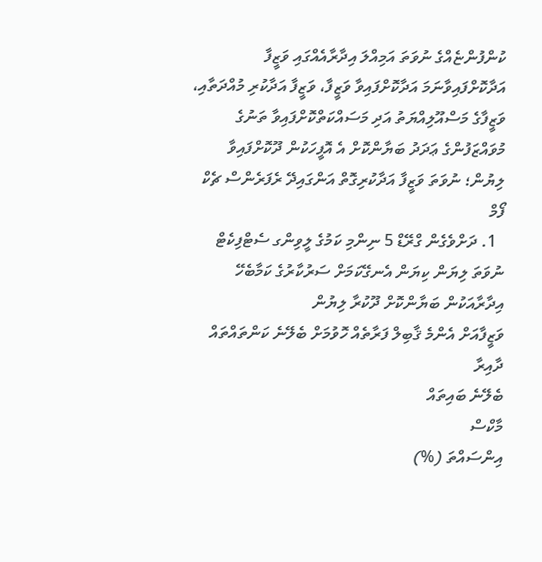ކުންފުންޏެއްގެ ނުވަތަ އަމިއްލަ އިދާރާއެއްގައި ވަޒީފާ އަދާކޮށްފައިވާނަމަ އަދާކޮށްފައިވާ ވަޒީފާ، ވަޒީފާ އަދާކުރި މުއްދަތާއި، ވަޒީފާގެ މަސްއޫލިއްޔަތު އަދި މަސައްކަތްކޮށްފައިވާ ތަނުގެ މުވައްޒަފުންގެ ޢަދަދު ބަޔާންކޮށް އެ އޮފީހަކުން ދޫކޮށްފައިވާ ލިޔުން؛ ނުވަތަ ވަޒީފާ އަދާކުރިގޮތް އަންގައިދޭ ރެފަރެންސް ޗެކް ފޯމް
  1. ދަށްވެގެން ގްރޭޑް 5 ނިންމި ކަމުގެ ލީވިންގ ސެޓްފިކެޓް ނުވަތަ ލިޔަން ކިޔަން އެނގޭކަމަށް ސަރުކާރުގެ ކަމާބެހޭ އިދާރާއަކުން ބަޔާންކޮށް ދޫކުރާ ލިޔުން
ވަޒީފާއަށް އެންމެ ޤާބިލް ފަރާތެއް ހޮވުމަށް ބެލޭނެ ކަންތައްތައް
ދާއިރާ
ބެލޭނެ ބައިތައް
މާކްސް
އިންސައްތަ (%)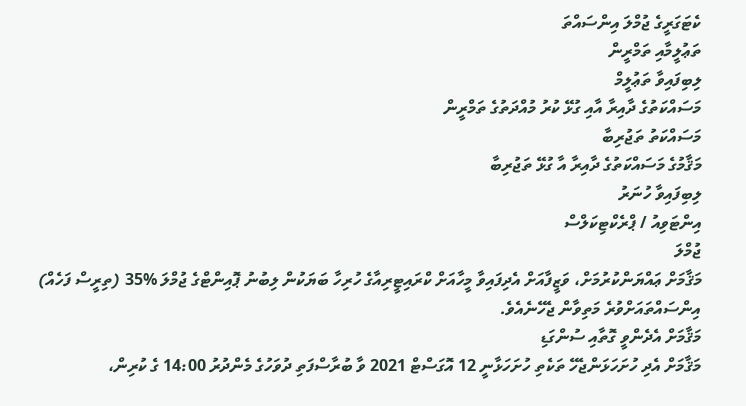ކެޓަގަރީގެ ޖުމްލަ އިންސައްތަ
ތަޢުލީމާއި ތަމްރީން
ލިބިފައިވާ ތަޢުލީމް
މަސައްކަތުގެ ދާއިރާ އާއި ގުޅޭ ކުރު މުއްދަތުގެ ތަމްރީން
މަސައްކަތު ތަޖުރިބާ
މަޤާމުގެ މަސައްކަތުގެ ދާއިރާ އާ ގުޅޭ ތަޖުރިބާ
ލިބިފައިވާ ހުނަރު
އިންޓަވިއު / ޕްރެކްޓިކަލްސް
ޖުމްލަ
މަޤާމަށް ޢައްޔަންކުރުމަށް، ވަޒީފާއަށް އެދިފައިވާ މީހާއަށް ކްރައިޓީރިއާގެ ހުރިހާ ބަޔަކުން ލިބުނު ޕޮއިންޓްގެ ޖުމްލަ %35 (ތިރީސް ފަހެއް) އިންސައްތައަށްވުރެ މަތިވާން ޖެހޭނެއެވެ.
މަޤާމަށް އެދެންވީ ގޮތާއި ސުންގަޑި
މަޤާމަށް އެދި ހުށަހަޅަންޖެހޭ ތަކެތި ހުށަހަޅާނީ 12 އޮގަސްޓް 2021 ވާ ބުރާސްފަތި ދުވަހުގެ މެންދުރު 14:00 ގެ ކުރިން،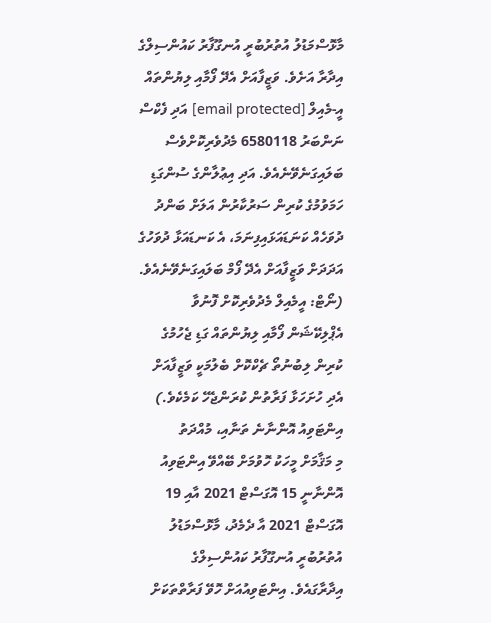މާޅޮސްމަޑުލު އުތުރުބުރީ އުނގޫފާރު ކައުންސިލްގެ އިދާރާ އަށެވެ. ވަޒީފާއަށް އެދޭ ފޯމާއި ލިޔުންތައް އީ-މެއިލް [email protected] އަދި ފެކްސް ނަންބަރު 6580118 މެދުވެރިކޮށްވެސް ބަލައިގަނެވޭނެއެވެ. އަދި އިޢުލާންގެ ސުންގަޑި ހަމަވުމުގެ ކުރިން ސަރުކާރުން އަލަށް ބަންދު ދުވަހެއް ކަނަޑައަޅައިފިނަމަ، އެ ކަނޑައަޅާ ދުވަހުގެ އަދަދަށް ވަޒީފާއަށް އެދޭ ފޯމް ބަލައިގަނެވޭނެއެވެ.
(ނޯޓް: އީމެއިލް މެދުވެރިކޮށް ފޮނުވާ އެޕްލިކޭޝަން ފޯމާއި ލިޔުންތައް ގަޑި ޖެހުމުގެ ކުރިން ލިބުނުތޯ ޗެކްކޮށް ބެލުމަކީ ވަޒީފާއަށް އެދި ހުށަހަޅާ ފަރާތުން ކުރަންޖެހޭ ކަމެކެވެ.)
އިންޓަވިއު އޮންނާނެ ތަނާއި، މުއްދަތު
މި މަޤާމަށް މީހަކު ހޮވުމަށް ބޭއްވޭ އިންޓަވިއު އޮންނާނީ 15 އޮގަސްޓް 2021 އާއި 19 އޮގަސްޓް 2021 އާ ދެމެދު، މާޅޮސްމަޑުލު އުތުރުބުރީ އުނގޫފާރު ކައުންސިލްގެ އިދާރާގައެވެ. އިންޓަވިއުއަށް ހޮވޭ ފަރާތްތަކަށް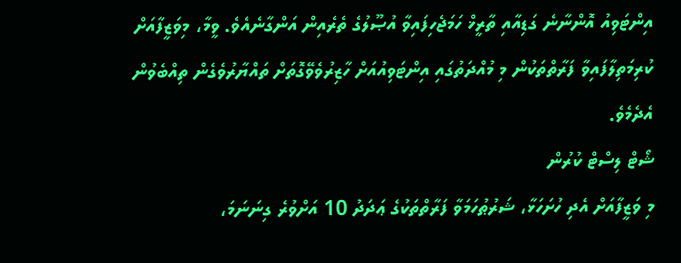އިންޓަވިއު އޮންނާނެ ގަޑިއާއި ތާރީޚް ހަމަޖެހިފައިވާ އުޞޫލުގެ ތެރެއިން އަންގާނެއެވެ. ވީމާ، މިވަޒީފާއަށް ކުރިމަތިލާފައިވާ ފަރާތްތަކުން މި މުއްދަތުގައި އިންޓަވިއުއަށް ހާޒިރުވެވޭގޮތަށް ތައްޔާރުވެގެން ތިއްބެވުން އެދެމެވެ.
ޝޯޓް ލިސްޓް ކުރުން
މި ވަޒީފާއަށް އެދި ހުށަހަޅާ، ޝަރުޠުހަމަވާ ފަރާތްތަކުގެ ޢަދަދު 10 އަށްވުރެ ގިނަނަމަ،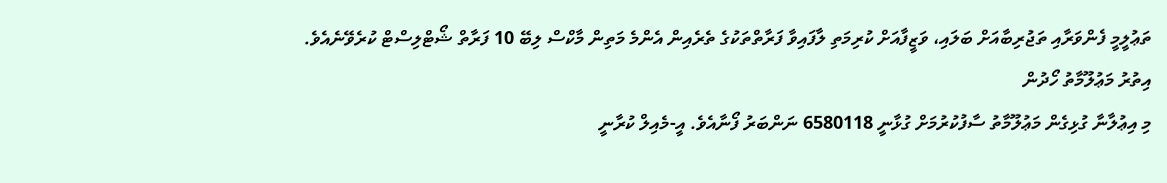ތަޢުލީމީ ފެންވަރާއި ތަޖުރިބާއަށް ބަލައި، ވަޒީފާއަށް ކުރިމަތި ލާފައިވާ ފަރާތްތަކުގެ ތެރެއިން އެންމެ މަތިން މާކްސް ލިބޭ 10 ފަރާތް ޝޯޓްލިސްޓް ކުރެވޭނެއެވެ.
އިތުރު މަޢުލޫމާތު ހޯދުން
މި އިޢުލާނާ ގުޅިގެން މަޢުލޫމާތު ސާފުކުރުމަށް ގުޅާނީ 6580118 ނަންބަރު ފޯނާއެވެ. އީ-މެއިލް ކުރާނީ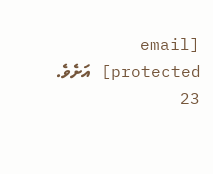[email protected] އަށެވެ.
23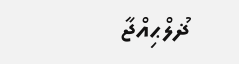ޛުލްޙިއްޖާ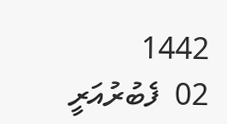1442
02  ފެބުރުއަރީ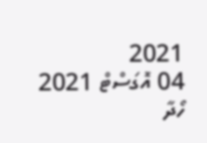2021
04 އޮގަސްޓް 2021
ހޯދާ